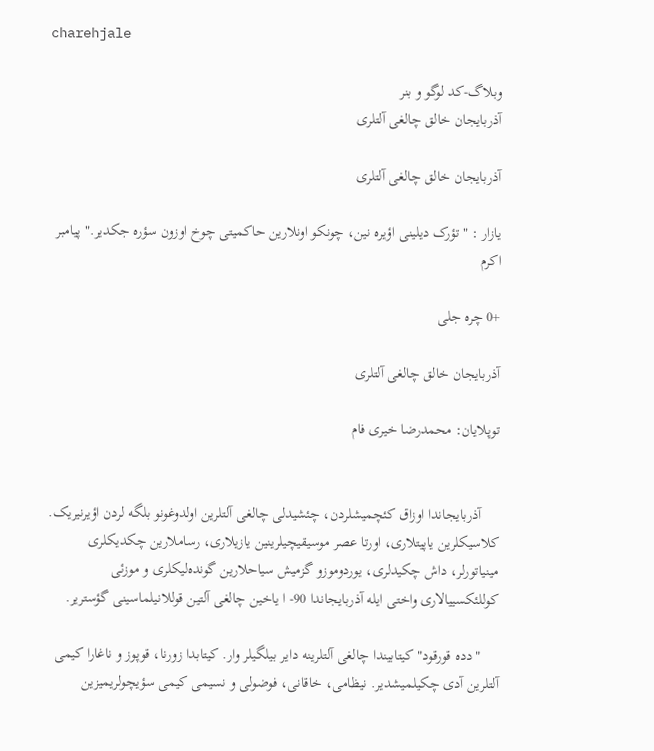charehjale

وبلاگ-کد لوگو و بنر
آذربایجان خالق چالغی آلتلری

آذربایجان خالق چالغی آلتلری

یازار : " تؤرک دیلینی اؤیره نین، چونکو اونلارین حاکمیتی چوخ اوزون سؤره جکدیر." پیامبر اکرم

+0 چره جلی

آذربایجان خالق چالغی آلتلری

توپلایان: محمدرضا خیری فام


     آذربایجاندا اوزاق کئچمیشلردن، چئشیدلی چالغی آلتلرین اولدوغونو بلگه لردن اؤیرنیریک. کلاسیکلرین یاپیتلاری، اورتا عصر موسیقیچیلرینین یازیلاری، رساملارین چکدیکلری مینیاتورلر، داش چکیدلری، یوردوموزو گزمیش سیاحلارین گونده‌لیکلری و موزئی کوللئکسییالاری واختی ایله آذربایجاندا 90- ا یاخین چالغی آلتین قوللانیلماسینی گؤستریر.

     "دده قورقود" کیتابیندا چالغی آلتلرینه دایر بیلگیلر وار. کیتابدا زورنا، قوپوز و ناغارا کیمی آلتلرین آدی چکیلمیشدیر. نیظامی، خاقانی، فوضولی و نسیمی کیمی سؤیچولریمیزین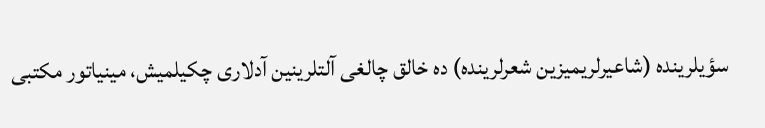سؤیلرینده (شاعیرلریمیزین شعرلرینده) ده خالق چالغی آلتلرینین آدلاری چکیلمیش، مینیاتور مکتبی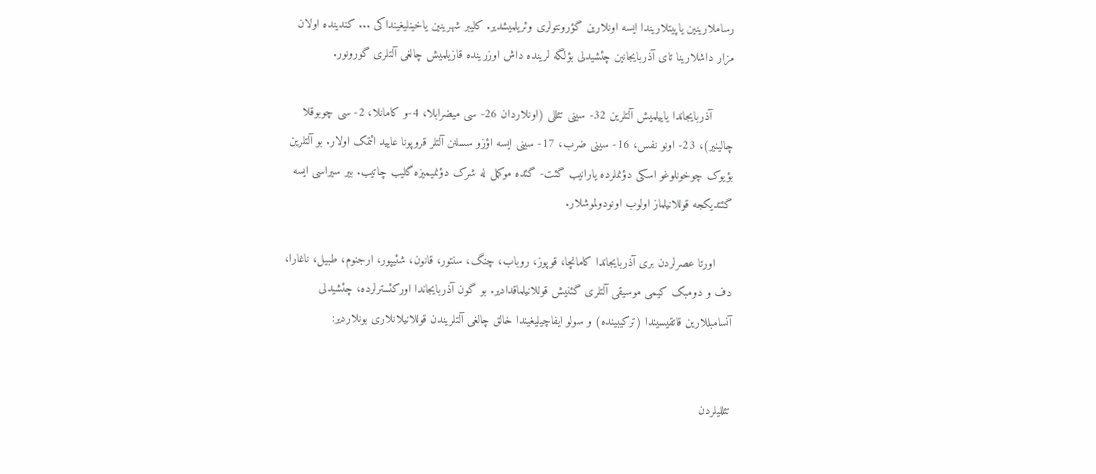رساملارینین یاپیتلاریندا ایسه اونلارین گؤرونتولری وئریلمیشدیر. کلیبر شهرینین یاخینلیغینداکی ... کندینده اولان مزار داشلارینا تای آذربایجانین چئشیدلی بؤلگه لرینده داش اوزرینده قازیلمیش چالغی آلتلری گورونور.

      آذربایجاندا یاییلمیش آلتلرین 32- سینی تئللی (اونلاردان 26- سی میضرابلا، 4-و کامانلا، 2- سی چوبوقلا چالینیر)، 23- اونو نفس، 16- سینی ضرب، 17- سینی ایسه اؤزو سسلنن آلتلر قروپونا عایید ائتمک اولار. بو آلتلرین بؤیوک چوخونلوغو اسکی دؤنملرده یارانیب گئت- گئده موکمل له شرک دؤنمیمیزه گلیب چاتیب. بیر سیراسی ایسه گئتدیکجه قوللانیلماز اولوب اونودولموشلار.

     اورتا عصرلردن بری آذربایجاندا کامانچا، قوپوز، روباب، چنگ، سنتور، قانون، شئیپور، ارجنوم، طبیل، ناغارا، دف و دومبک کیمی موسیقی آلتلری گئنیش قوللانیلماقدادیر. بو گون آذربایجاندا اورکئسترلرده، چئشیدلی آنسامبللارین قاتقیسیندا (ترکیبینده) و سولو ایفاچیلیغیندا خالق چالغی آلتلریندن قوللانیلانلاری بونلاردیر:


تئللیلردن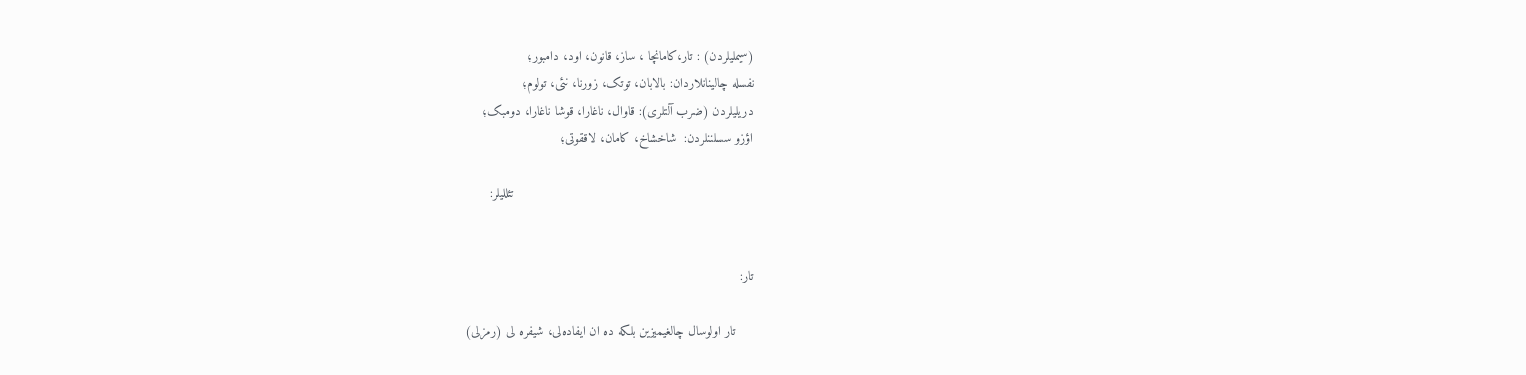(سیملیلردن) : تار،کامانچا ، ساز، قانون، اود، دامبور؛
نفسله چالینانلاردان: بالابان، توتک، زورنا، نئی، تولوم؛
دریلیلردن (ضرب آلتلری): قاوال، ناغارا، قوشا ناغارا، دومبک؛
اؤزو سسلننلردن:  شاخشاخ، کامان، لاققوتی؛

                                                               تئللیلر:


تار:

     تار اولوسال چالغیمیزین بلکه ده ان ایفاده‌لی، شیفره لی (رمزلی)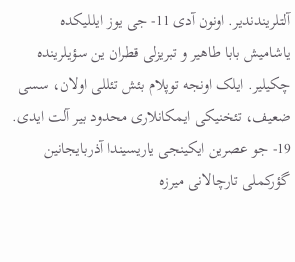آلتلریندندیر. اونون آدی 11- جی یوز ایللیکده یاشامیش بابا طاهیر و تبریزلی قطران ین سؤیلرینده چکیلیر. ایلک اونجه توپلام بئش تئللی اولان، سسی ضعیف، تئخنیکی ایمکانلاری محدود بیر آلت ایدی. 19- جو عصرین ایکینجی یاریسیندا آذربایجانین گؤرکملی تارچالانی میرزه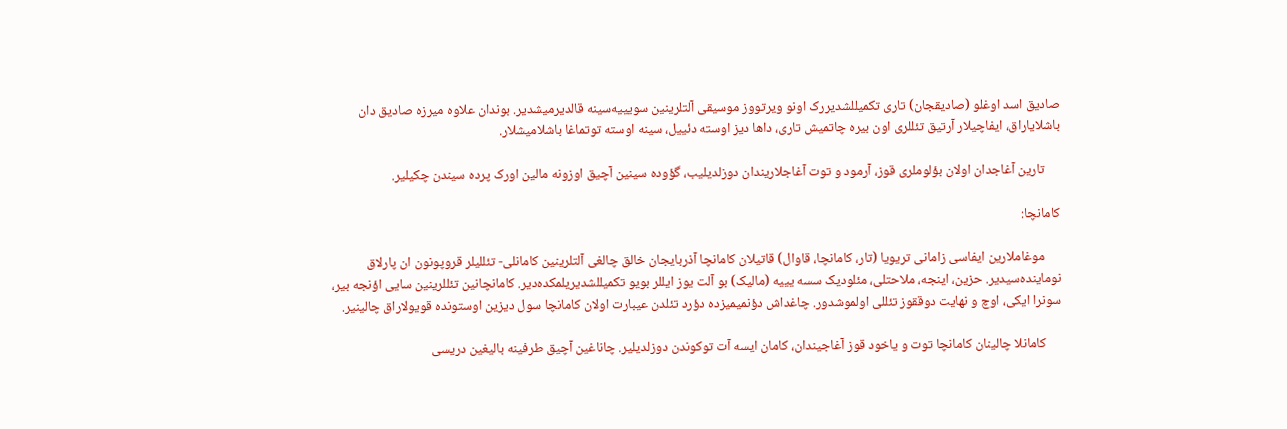صادیق اسد اوغلو (صادیقجان) تاری تکمیللشدیر‌رک اونو ویرتووز موسیقی آلتلرینین سویییه‌سینه قالدیرمیشدیر. بوندان علاوه میرزه صادیق دان باشلایاراق، ایفاچیلار آرتیق تئللری اون بیره چاتمیش تاری، داها دیز اوسته دئییل، سینه اوسته توتماغا باشلامیشلار.

     تارین آغاجدان اولان بؤلوملری قوز، آرمود و توت آغاجلاریندان دوزلدیلیب، گؤوده سینین آچیق اوزونه مالین اورک پرده سیندن چکیلیر.

کامانچا:

     موغاملارین ایفاسی زامانی تریویا (تار، کامانچا، قاوال) قاتیلان کامانچا آذربایجان خالق چالغی آلتلرینین کامانلی- تئللیلر قروپونون ان پارلاق نوماینده‌سیدیر. حزین، اینجه، ملاحتلی، مئلودیک سسه یییه (مالیک) بو آلت یوز ایللر بویو تکمیللشدیریلمکده‌دیر. کامانچانین تئللرینین سایی اؤنجه بیر، سونرا ایکی، اوچ و نهایت دوققوز تئللی اولموشدور. چاغداش دؤنمیمیزده دؤرد تئلدن عیبارت اولان کامانچا سول دیزین اوستونده قویولاراق چالینیر.

     کامانلا چالینان کامانچا توت و یاخود قوز آغاجیندان، کامان ایسه آت توکوندن دوزلدیلیر. چاناغین آچیق طرفینه بالیغین دریسی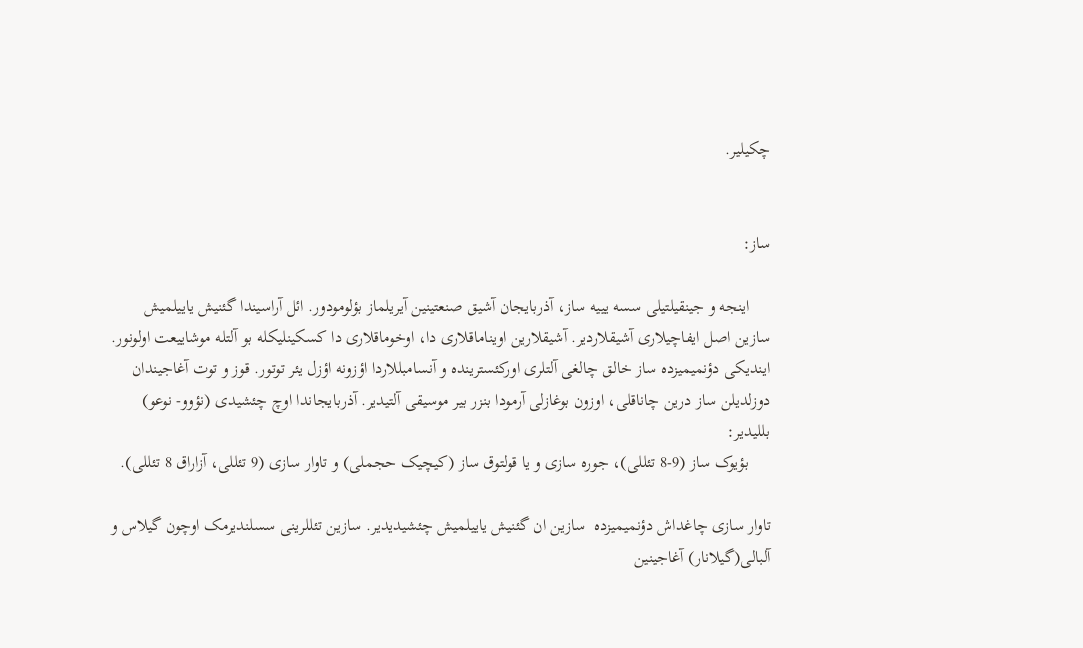چکیلیر.


ساز:

     اینجه و جینقیلتیلی سسه یییه ساز، آذربایجان آشیق صنعتینین آیریلماز بؤلومودور. ائل آراسیندا گئنیش یاییلمیش سازین اصل ایفاچیلاری آشیقلاردیر. آشیقلارین اویناماقلاری دا، اوخوماقلاری دا کسکینلیکله بو آلتله موشاییعت اولونور. ایندیکی دؤنمیمیزده ساز خالق چالغی آلتلری اورکئسترینده و آنسامبللاردا اؤزونه اؤزل یئر توتور. قوز و توت آغاجیندان دوزلدیلن ساز درین چاناقلی، اوزون بوغازلی آرمودا بنزر بیر موسیقی آلتیدیر. آذربایجاندا اوچ چئشیدی (نؤوو- نوعو) بللیدیر:
     بؤیوک ساز (9-8 تئللی)، جوره سازی و یا قولتوق ساز (کیچیک حجملی) و تاوار سازی (9 تئللی، آزاراق 8 تئللی).

تاوار سازی چاغداش دؤنمیمیزده  سازین ان گئنیش یاییلمیش چئشیدیدیر. سازین تئللرینی سسلندیرمک اوچون گیلاس و آلبالی(گیلانار) آغاجینین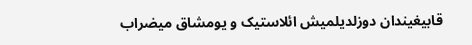قابیغیندان دوزلدیلمیش ائلاستیک و یومشاق میضراب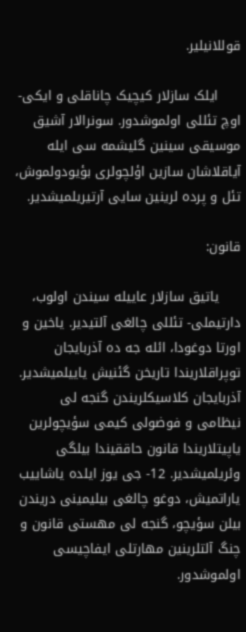قوللانیلیر.

     ایلک سازلار کیچیک چاناقلی و ایکی- اوچ تئللی اولموشدور. سونرالار آشیق موسیقی سینین گلیشمه سی ایله  آیاقلاشان سازین اؤلچولری بؤیودولموش، تئل و پرده لرینین سایی آرتیریلمیشدیر.

قانون:

     یاتیق سازلار عاییله سیندن اولوب، دارتیملی- تئللی چالغی آلتیدیر. یاخین و اورتا دوغودا، ائله جه ده آذربایجان توپراقلاریندا تاریخن گئنیش یاییلمیشدیر. آذربایجان کلاسیکلریندن گنجه لی نیظامی و فوضولی کیمی سؤیچولرین یاپیتلاریندا قانون حاققیندا بیلگی وئریلمیشدیر. 12- جی یوز ایلده یاشاییب یاراتمیش، دوغو چالغی بیلیمینی دریندن بیلن سؤیچو، گنجه لی مهستی قانون و چنگ آلتلرینین مهارتلی ایفاچیسی اولموشدور.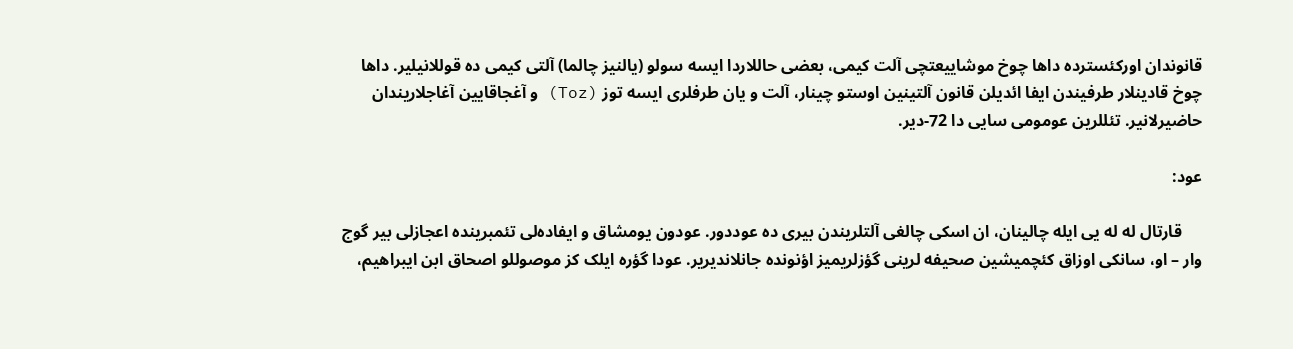قانوندان اورکئسترده داها چوخ موشاییعتچی آلت کیمی، بعضی حاللاردا ایسه سولو (یالنیز چالما) آلتی کیمی ده قوللانیلیر. داها چوخ قادینلار طرفیندن ایفا ائدیلن قانون آلتینین اوستو چینار، آلت و یان طرفلری ایسه توز (Toz) و آغجاقایین آغاجلاریندان حاضیرلانیر. تئللرین عومومی سایی دا 72-دیر.

عود:

     قارتال له له یی ایله چالینان، ان اسکی چالغی آلتلریندن بیری ده عوددور. عودون یومشاق و ایفاده‌لی تئمبرینده اعجازلی بیر گوج وار – او، سانکی اوزاق کئچمیشین صحیفه لرینی گؤزلریمیز اؤنونده جانلاندیریر. عودا گؤره ایلک کز موصوللو اصحاق ابن ایبراهیم،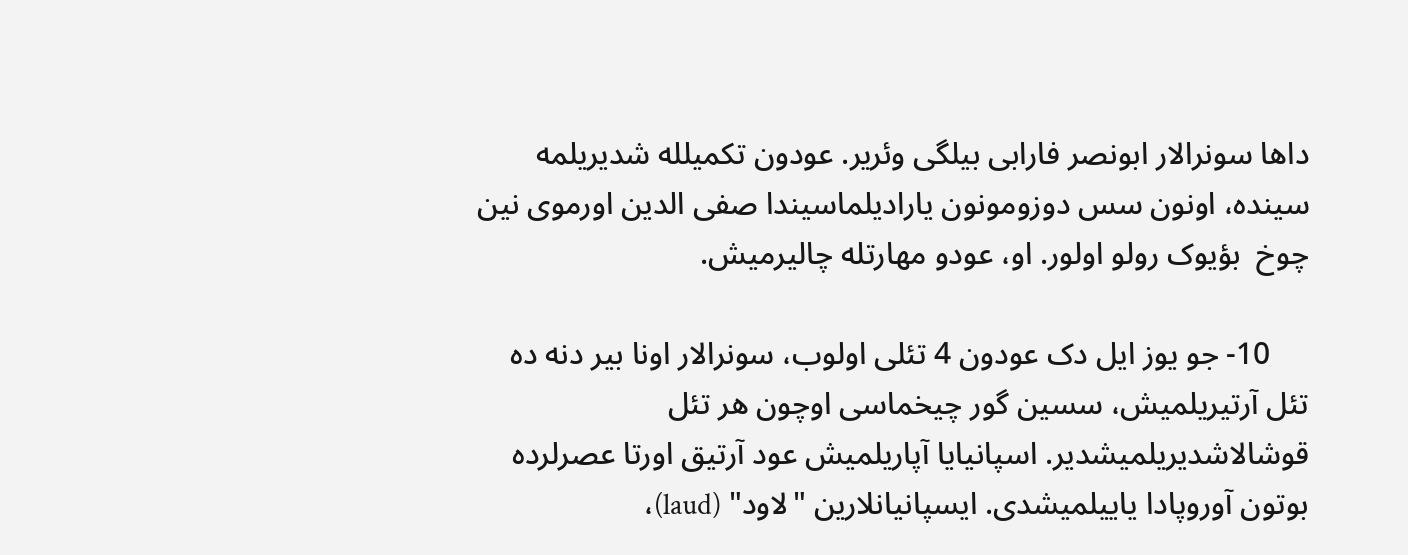داها سونرالار ابونصر فارابی بیلگی وئریر. عودون تکمیلله شدیریلمه سینده، اونون سس دوزومونون یارادیلماسیندا صفی الدین اورموی نین چوخ  بؤیوک رولو اولور. او، عودو مهارتله چالیرمیش.

     10- جو یوز ایل دک عودون 4 تئلی اولوب، سونرالار اونا بیر دنه ده تئل آرتیریلمیش، سسین گور چیخماسی اوچون هر تئل قوشالاشدیریلمیشدیر. اسپانیایا آپاریلمیش عود آرتیق اورتا عصرلرده بوتون آوروپادا یاییلمیشدی. ایسپانیانلارین "لاود" (laud)،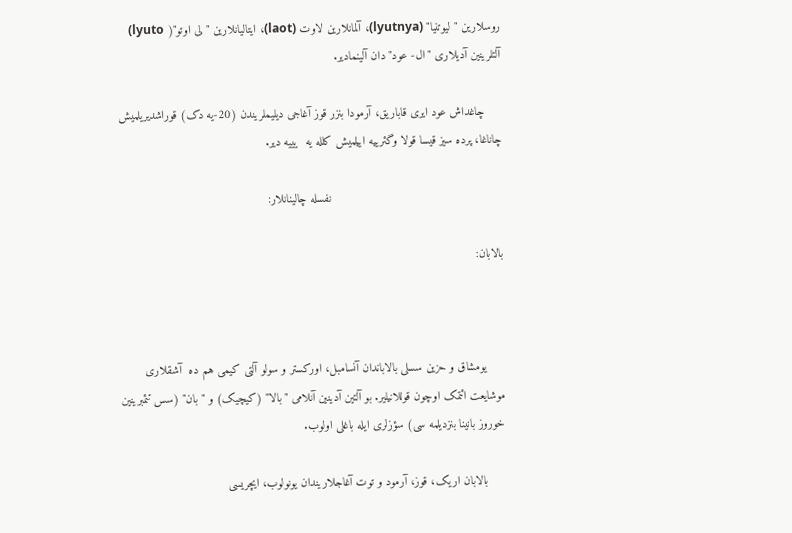روسلارین "لیوتنیا" (lyutnya)، آلمانلارین لاوت (laot)، ایتالیانلارین " لی اوتو"( lyuto) آلتلرینین آدیلاری "ال- عود"دان آلینمادیر.

     چاغداش عود ایری قاباریق، آرمودا بنزر قوز آغاجی دیلیملریندن (20-یه دک) قوراشدیریلمیش چاناغا، پرده سیز قیسا قولا وگئرییه اییلمیش کلله یه  یییه دیر.

                                                 نفسله چالینانلار:

بالابان:



     یومشاق و حزین سسلی بالاباندان آنسامبل، اورکستر و سولو آلتی کیمی هم ده  آشقلاری موشایعت ائتمک اوچون قوللانیلیر. بو آلتین آدینین آنلامی "بالا" (کیچیک) و "بان" (سس تئمبرینین خوروز بانینا بنزدیلمه سی) سؤزلری ایله باغلی اولوب.

     بالابان اریک، قوز، آرمود و توت آغاجلاریندان یونولوب، ایچریسی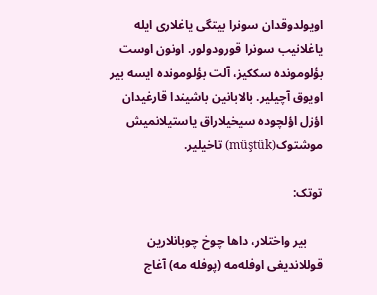اویولدوقدان سونرا بیتگی یاغلاری ایله یاغلانیب سونرا قورودولور. اونون اوست بؤلومونده سککیز، آلت بؤلومونده ایسه بیر اویوق آچیلیر. بالابانین باشیندا قارغیدان اؤزل اؤلچوده سیخیلاراق یاستیلانمیش موشتوک(müştük) تاخیلیر.

توتک:

     بیر واختلار، داها چوخ چوبانلارین قوللاندیغی اوفله‌مه (پوفله مه) آغاج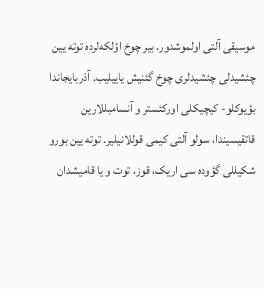موسیقی آلتی اولموشدور. بیر چوخ اؤلکه‌لرده توته یین چئشیدلی چئشیدلری چوخ گئنیش یاییلیب. آذربایجاندا بؤیوکلو- کیچیکلی اورکئستر و آنسامبللارین قاتقیسیندا، سولو آلتی کیمی قوللانیلیر. توته یین بورو شکیللی گؤوده سی اریک، قوز، توت و یا قامیشدان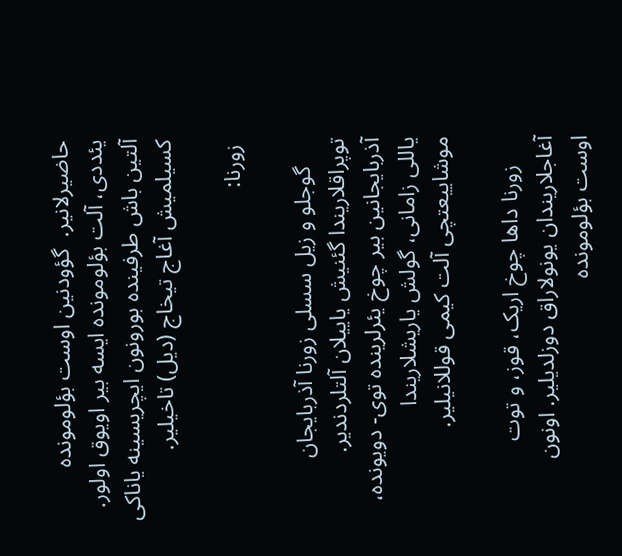حاضیرلانیر.  گؤودنین اوست بؤلومونده یئددی، آلت بؤلومونده ایسه بیر اویوق اولور. آلتین باش طرفینده بورونون ایچریسینه یاناکی کسیلمیش آغاج تیخاج (دیل) تاخیلیر.

 زورنا:

     گوجلو و زیل سسلی زورنا آذربایجان توپراقلاریندا گئنیش یاییلان آلتلردندیر. آذربایجانین بیر چوخ یئرلرینده توی- دویونده، یاللی زامانی، گولش یاریشلاریندا موشاییعتچی آلت کیمی قوللانیلیر.

     زورنا داها چوخ اریک، قوز، و توت آغاجلاریندان یونولاراق دوزلدیلیر. اونون اوست بؤلومونده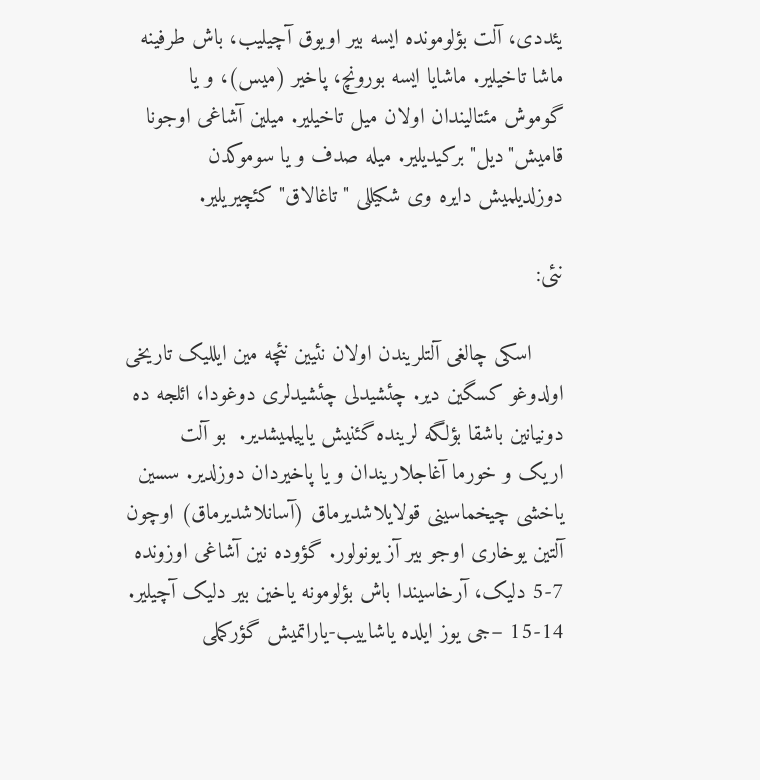یئددی، آلت بؤلومونده ایسه بیر اویوق آچیلیب، باش طرفینه  ماشا تاخیلیر. ماشایا ایسه بورونچ، پاخیر (میس)، و یا گوموش مئتالیندان اولان میل تاخیلیر. میلین آشاغی اوجونا قامیش"دیل" برکیدیلیر. میله صدف و یا سوموکدن دوزلدیلمیش دایره وی شکیللی "تاغالاق" کئچیریلیر.

نئی:

     اسکی چالغی آلتلریندن اولان نئیین نئچه مین ایللیک تاریخی اولدوغو کسگین دیر. چئشیدلی چئشیدلری دوغودا، ائلجه ده دونیانین باشقا بؤلگه لرینده گئنیش یاییلمیشدیر.  بو آلت اریک و خورما آغاجلاریندان و یا پاخیردان دوزلدیر. سسین یاخشی چیخماسینی قولایلاشدیرماق (آسانلاشدیرماق) اوچون آلتین یوخاری اوجو بیر آز یونولور. گؤوده نین آشاغی اوزونده 7-5 دلیک، آرخاسیندا باش بؤلومونه یاخین بیر دلیک آچیلیر.
15-14 –جی یوز ایلده یاشاییب-یاراتمیش گؤرکملی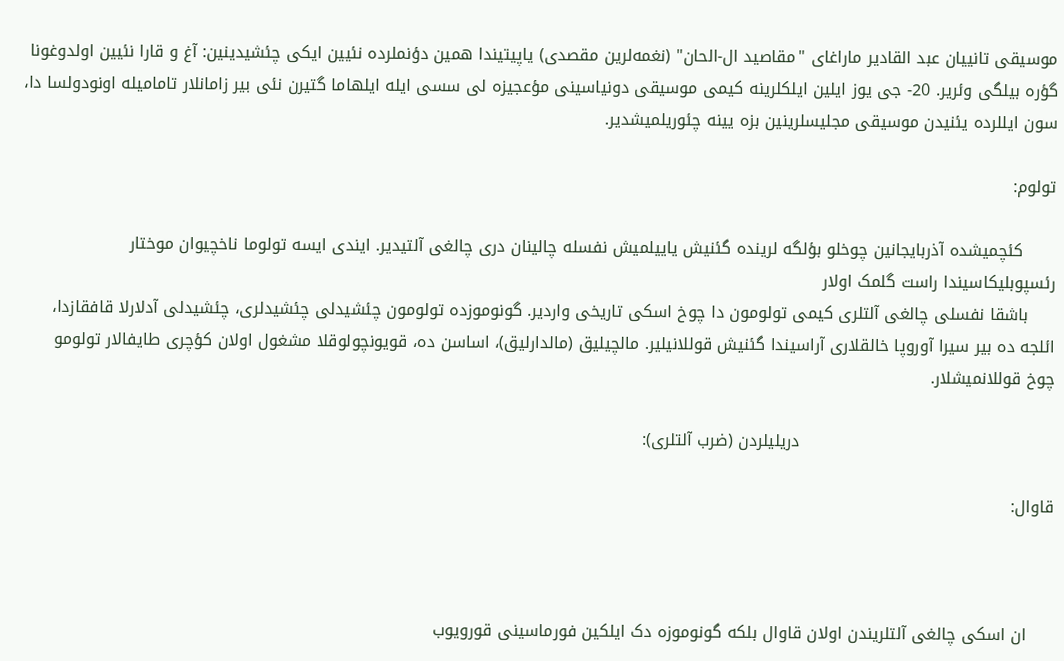موسیقی تانییان عبد القادیر ماراغای "مقاصید ال-الحان" (نغمه‌لرین مقصدی) یاپیتیندا همین دؤنملرده نئیین ایکی چئشیدینین: آغ و قارا نئیین اولدوغونا گؤره بیلگی وئریر. 20- جی یوز ایلین ایلکلرینه کیمی موسیقی دونیاسینی مؤعجیزه لی سسی ایله ایلهاما گتیرن نئی بیر زامانلار تامامیله اونودولسا دا، سون ایللرده یئنیدن موسیقی مجلیسلرینین بزه یینه چئوریلمیشدیر.

تولوم:

      کئچمیشده آذربایجانین چوخلو بؤلگه لرینده گئنیش یاییلمیش نفسله چالینان دری چالغی آلتیدیر. ایندی ایسه تولوما ناخچیوان موختار رئسپوبلیکاسیندا راست گلمک اولار
     باشقا نفسلی چالغی آلتلری کیمی تولومون دا چوخ اسکی تاریخی واردیر. گونوموزده تولومون چئشیدلی چئشیدلری، چئشیدلی آدلارلا قافقازدا، ائلجه ده بیر سیرا آوروپا خالقلاری آراسیندا گئنیش قوللانیلیر. مالچیلیق (مالدارلیق)، اساسن ده، قویونچولوقلا مشغول اولان کؤچری طایفالار تولومو چوخ قوللانمیشلار.

                                               دریلیلردن (ضرب آلتلری):

قاوال:



     ان اسکی چالغی آلتلریندن اولان قاوال بلکه گونوموزه دک ایلکین فورماسینی قورویوب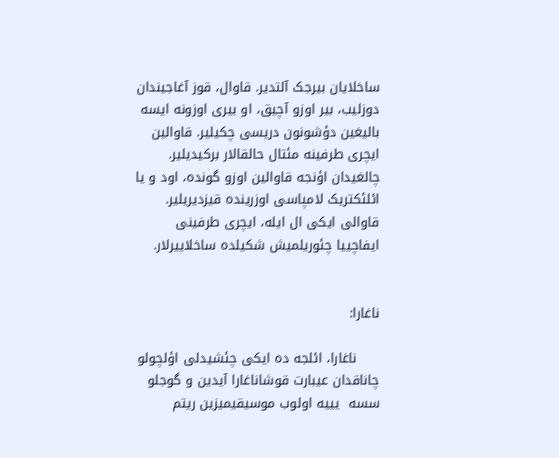ساخلایان بیرجک آلتدیر. قاوال، قوز آغاجیندان دوزلیب، بیر اوزو آچیق، او بیری اوزونه ایسه بالیغین دؤشونون دریسی چکیلیر. قاوالین ایچری طرفینه مئتال حالقالار برکیدیلیر. چالغیدان اؤنجه قاوالین اوزو گونده، اود و یا ائلئکتریک لامپاسی اوزرینده قیزدیریلیر. قاوالی ایکی ال ایله، ایچری طرفینی ایفاچییا چئوریلمیش شکیلده ساخلاییرلار.


ناغارا:

     ناغارا، ائلجه ده ایکی چئشیدلی اؤلچولو چاناقدان عیبارت قوشاناغارا آیدین و گوجلو سسه  یییه اولوب موسیقیمیزین ریتم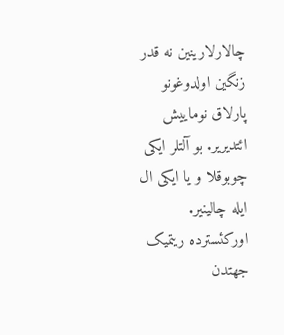چالارلارینین نه قدر زنگین اولدوغونو پارلاق نوماییش ائتدیریر. بو آلتلر ایکی چوبوقلا و یا ایکی ال ایله چالینیر. اورکئسترده ریتمیک جهتدن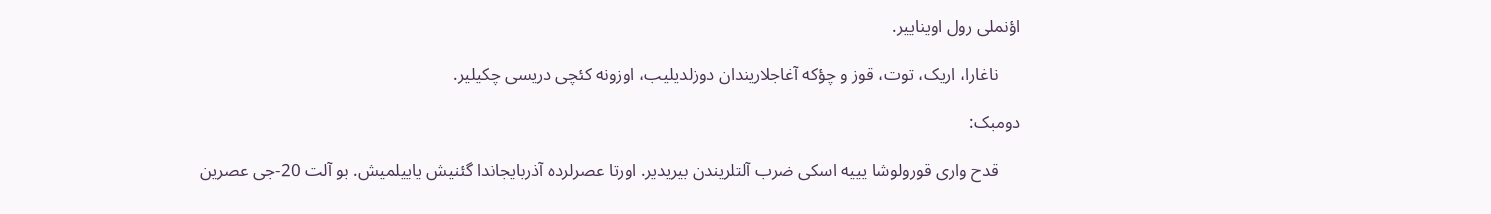اؤنملی رول اویناییر.

     ناغارا، اریک، توت، قوز و چؤکه آغاجلاریندان دوزلدیلیب، اوزونه کئچی دریسی چکیلیر.

دومبک:

     قدح واری قورولوشا یییه اسکی ضرب آلتلریندن بیریدیر. اورتا عصرلرده آذربایجاندا گئنیش یاییلمیش. بو آلت 20-جی عصرین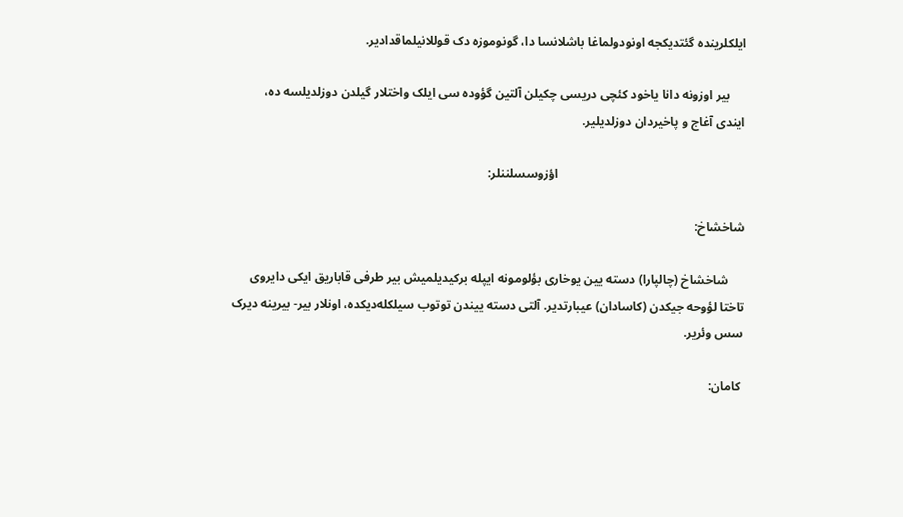ایلکلرینده گئتدیکجه اونودولماغا باشلانسا دا، گونوموزه دک قوللانیلماقدادیر.

     بیر اوزونه دانا یاخود کئچی دریسی چکیلن آلتین گؤوده سی ایلک واختلار گیلدن دوزلدیلسه ده، ایندی آغاج و پاخیردان دوزلدیلیر.

                                                            اؤزوسسلننلر:

شاخشاخ:

     شاخشاخ (چالپارا) دسته یین یوخاری بؤلومونه ایپله برکیدیلمیش بیر طرفی قاباریق ایکی دایروی تاختا لؤوحه جیکدن (کاسادان) عیبارتدیر. آلتی دسته ییندن توتوب سیلکله‌دیکده، اونلار بیر- بیرینه دیرک سس وئریر.

 کامان: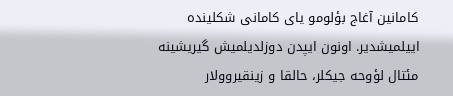کامانین آغاج بؤلومو یای کامانی شکلینده اییلمیشدیر. اونون ایپدن دوزلدیلمیش گیریشینه مئتال لؤوحه جیکلر، حالقا و زینقیروولار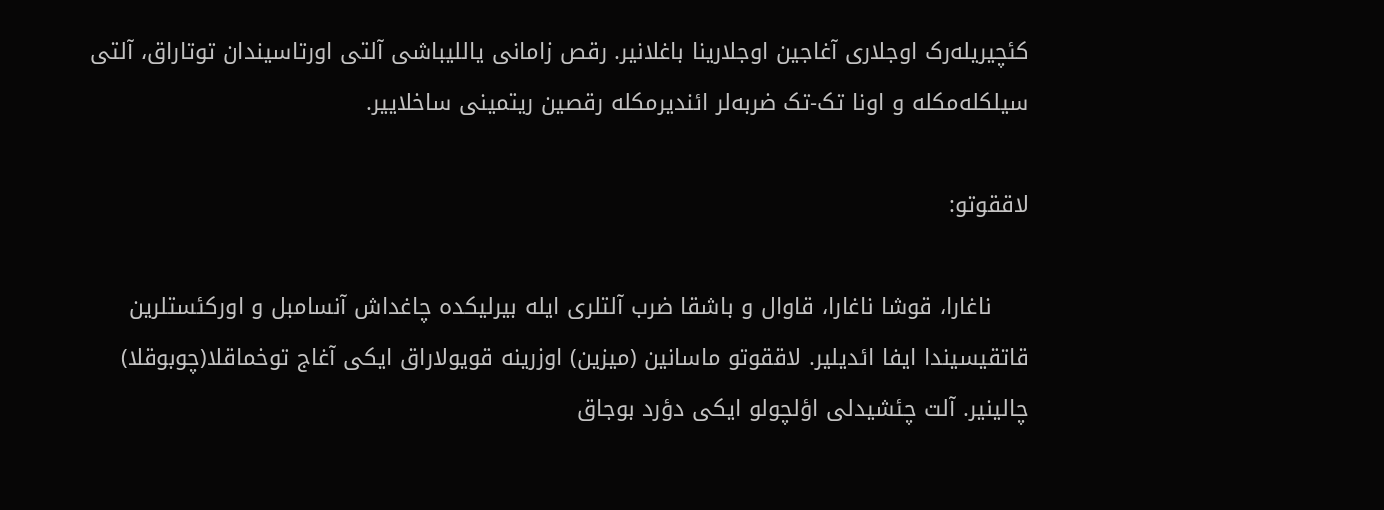کئچیریله‌رک اوجلاری آغاجین اوجلارینا باغلانیر. رقص زامانی یاللیباشی آلتی اورتاسیندان توتاراق، آلتی سیلکله‌مکله و اونا تک-تک ضربه‌لر ائندیرمکله رقصین ریتمینی ساخلاییر.

لاققوتو:

     ناغارا، قوشا ناغارا، قاوال و باشقا ضرب آلتلری ایله بیرلیکده چاغداش آنسامبل و اورکئستلرین قاتقیسیندا ایفا ائدیلیر. لاققوتو ماسانین (میزین) اوزرینه قویولاراق ایکی آغاج توخماقلا(چوبوقلا) چالینیر. آلت چئشیدلی اؤلچولو ایکی دؤرد بوجاق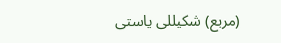(مربع) شکیللی یاستی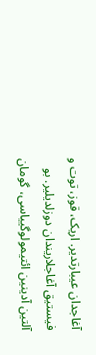آغاجدان عیبارتدیر. اریک، قوز، توت و فیستیق آغاجلاریندان دوزلدیلیر. بو آلتین آدینین ائتیمولوگییاسی، گومان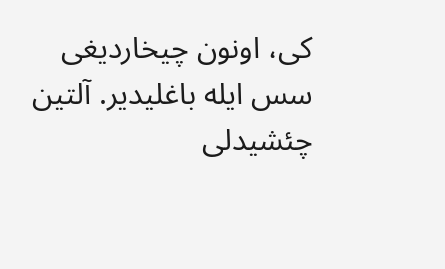کی، اونون چیخاردیغی سس ایله باغلیدیر. آلتین چئشیدلی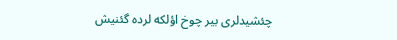چئشیدلری بیر چوخ اؤلکه لرده گئنیش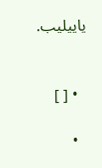یاییلیب.


  • [ ]

  •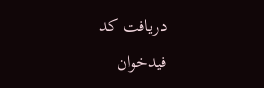دریافت کد فیدخوان